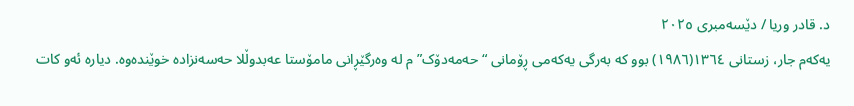د. قادر وریا / دێسەمبری ٢٠٢٥
یەکەم جار، زستانی ١٣٦٤(١٩٨٦) بوو کە بەرگی یەکەمی ڕۆمانی “حەمەدۆک”م لە وەرگێڕانی مامۆستا عەبدوڵلا حەسەنزادە خوێندەوە. دیارە ئەو کات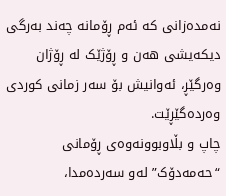نەمدەزانی کە ئەم ڕۆمانە چەند بەرگی دیکەيشی هەن و ڕۆژێک لە ڕۆژان وەرگێڕ، ئەوانیش بۆ سەر زمانی کوردی وەردەگێڕێت.
چاپ و بڵاوبوونەوەی ڕۆمانی “حەمەدۆک” لەو سەردەمدا،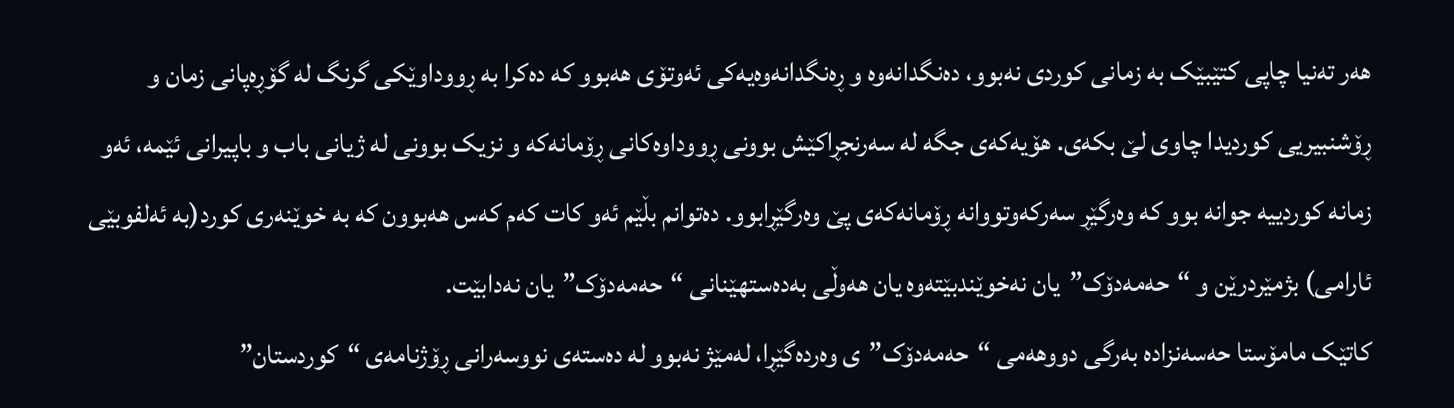هەر تەنیا چاپی کتێبێک بە زمانی کوردی نەبوو، دەنگدانەوە و ڕەنگدانەوەیەکی ئەوتۆی هەبوو کە دەکرا بە ڕووداوێکی گرنگ لە گۆڕەپانی زمان و ڕۆشنبیریی کوردیدا چاوی لێ بکەی. هۆیەکەی جگە لە سەرنجڕاکێش بوونی ڕووداوەکانی ڕۆمانەکە و نزیک بوونی لە ژیانی باب و باپیرانی ئێمە، ئەو زمانە کوردییە جوانە بوو کە وەرگێڕ سەرکەوتووانە ڕۆمانەکەی پێ وەرگێڕابوو. دەتوانم بڵێم ئەو کات کەم کەس هەبوون کە بە خوێنەری کورد(بە ئەلفوبێی ئارامی) بژمێردرێن و “حەمەدۆک”یان نەخوێندبێتەوە یان هەوڵی بەدەستهێنانی “حەمەدۆک”یان نەدابێت.
کاتێک مامۆستا حەسەنزادە بەرگی دووهەمی “حەمەدۆک”ی وەردەگێڕا، لەمێژ نەبوو لە دەستەی نووسەرانی ڕۆژنامەی “کوردستان”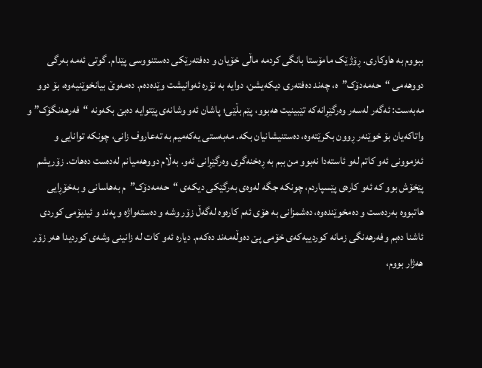ببووم بە هاوکاری. ڕۆژێک مامۆستا بانگی کردمە ماڵی خۆیان و دەفتەرێکی دەستنووسی پێدام. گوتی ئەمە بەرگی دووهەمی “حەمەدۆک”ە، چەند دەفتەری دیکەيشن، دوایە بە نۆرە ئەوانیشت وێدەدەم. دەمەوێ بیانخوێنیەوە، بۆ دوو مەبەست: ئەگەر لەسەر وەرگێڕانەکە تێبینیت هەبوو، پێم بڵێی؛ پاشان ئەو وشانەی پێتوایە دەبێ بکەونە “فەرهەنگۆک” و واتاکەیان بۆ خوێنەر ڕوون بکرێتەوە، دەستنیشانیان بکە. مەبەستی یەکەمیم بە تەعاروف زانی، چونکە توانایی و ئەزموونی ئەو کاتم لەو ئاستەدا نەبوو من ببم بە ڕەخنەگری وەرگێڕانی ئەو. بەڵام دووهەمیانم لەدەست دەهات. زۆریشم پێخۆش بوو کە ئەو کارەی پێسپاردم، چونکە جگە لەوەی بەرگێکی دیکەی “حەمەدۆک”م بەهاسانی و بەخۆڕایی هاتبووە بەردەست و دەمخوێندەوە، دەشمزانی بە هۆی ئەم کارەوە لەگەڵ زۆر وشە و دەستەواژە و پەند و ئیدیۆمی کوردی ئاشنا دەبم وفەرهەنگی زمانە کوردییەکەی خۆمی پێ دەوڵەمەند دەکەم. دیارە ئەو کات لە زانینی وشەی کوردیدا هەر زۆر هەژار بووم،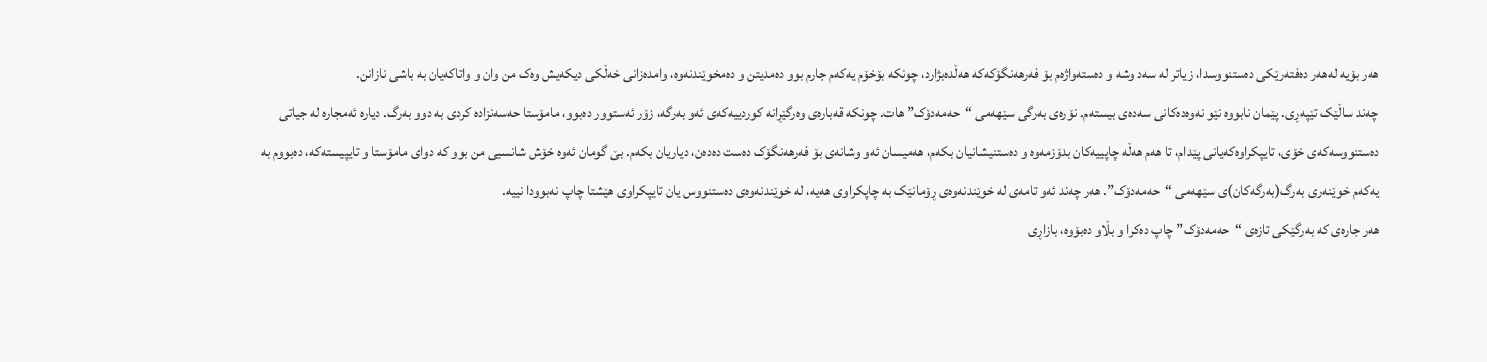هەر بۆیە لەهەر دەفتەرێکی دەستنووسدا، زیاتر لە سەد وشە و دەستەواژەم بۆ فەرهەنگۆکەکە هەڵدەبژارد، چونکە بۆخۆم یەکەم جارم بوو دەمدیتن و دەمخوێندنەوە، وامدەزانی خەڵکی دیکەيش وەک من وان و واتاکەیان بە باشی نازانن.
چەند ساڵێک تێپەڕی. پێمان نابووە نێو نەوەدەکانی سەدەی بیستەم. نۆرەی بەرگی سێهەمی “حەمەدۆک” هات. چونکە قەبارەی وەرگێڕانە کوردییەکەی ئەو بەرگە، زۆر ئەستوور دەبوو، مامۆستا حەسەنزادە کردی بە دوو بەرگ. دیارە ئەمجارە لە جیاتی دەستنووسەکەی خۆی، تایپکراوەکەیانی پێدام، تا هەم هەڵە چاپییەکان بدۆزمەوە و دەستنیشانیان بکەم، هەمیسان ئەو وشانەی بۆ فەرهەنگۆک دەست دەدەن، دیاریان بکەم. بێ گومان ئەوە خۆش شانسیی من بوو کە دوای مامۆستا و تایپیستەکە، دەبووم بە یەکەم خوێنەری بەرگ(بەرگەکان)ی سێهەمی “حەمەدۆک”. هەر چەند ئەو تامەی لە خوێندنەوەی ڕۆمانێک بە چاپکراوی هەیە، لە خوێندنەوەی دەستنووس یان تایپکراوی هێشتا چاپ نەبوودا نییە.
هەر جارەی کە بەرگێکی تازەی “حەمەدۆک” چاپ دەکرا و بڵاو دەبۆوە، بازاڕی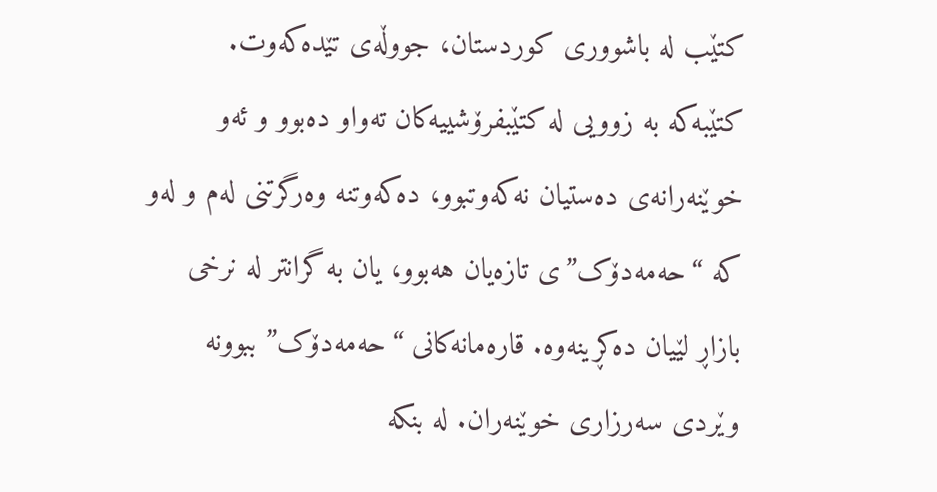کتێب لە باشووری کوردستان، جووڵەی تێدەکەوت. کتێبەکە بە زوویی لە کتێبفرۆشییەکان تەواو دەبوو و ئەو خوێنەرانەی دەستیان نەکەوتبوو، دەکەوتنە وەرگرتنی لەم و لەو کە “حەمەدۆک”ی تازەیان هەبوو، یان بە گرانتر لە نرخی بازاڕ لێیان دەکڕینەوە. قارەمانەکانی “حەمەدۆک” ببوونە وێردی سەرزاری خوێنەران. لە بنکە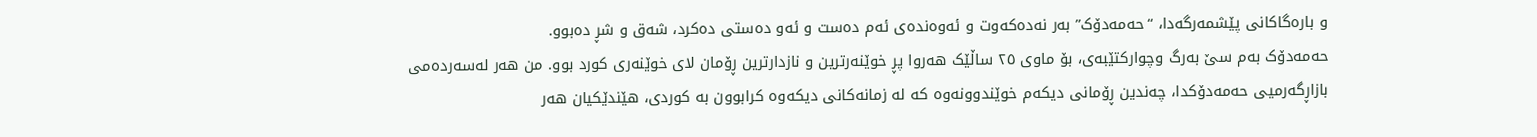و بارەگاکانی پێشمەرگەدا، “حەمەدۆک” بەر نەدەکەوت و ئەوەندەی ئەم دەست و ئەو دەستی دەکرد، شەق و شڕ دەبوو.
حەمەدۆک بەم سێ بەرگ وچوارکتێبەی، بۆ ماوی ٢٥ ساڵێک هەروا پڕ خوێنەرترین و نازدارترین ڕۆمان لای خوێنەری کورد بوو. من هەر لەسەردەمی بازاڕگەرمیی حەمەدۆکدا، چەندین ڕۆمانی دیکەم خوێندوونەوە کە لە زمانەکانی دیکەوە کرابوون بە کوردی، هێندێکیان هەر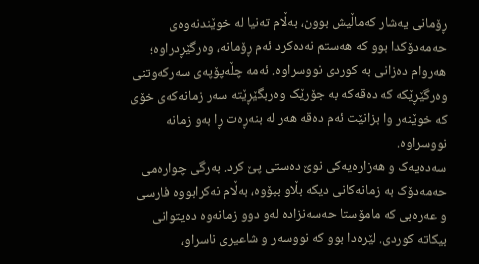ڕۆمانی یەشار کەماڵیش بوون، بەڵام تەنیا لە خوێندنەوەی حەمەدۆکدا بوو کە هەستم نەدەکرد ئەم ڕۆمانە، وەرگێڕدراوە؛ هەروام دەزانی بە کوردی نووسراوە. ئەمە چڵەپۆپەی سەرکەوتنی وەرگێڕێکە کە دەقەکە بە جۆرێک وەربگێڕێتە سەر زمانەکەی خۆی کە خوێنەر وا بزانێت ئەم دەقە هەر لە بنەڕەت ڕا بەو زمانە نووسراوە.
سەدەیەک و هەزارەیەکی نوێ دەستی پێ کرد. بەرگی چوارەمی حەمەدۆک بە زمانەکانی دیکە بڵاو ببۆوە، بەڵام نەکرابووە فارسی و عەرەبی کە مامۆستا حەسەنزادە لەو دوو زمانەوە دەیتوانی بیکاتە کوردی. لێرەدا بوو کە نووسەر و شاعیری ناسراو،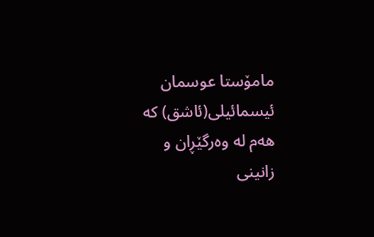مامۆستا عوسمان ئیسمائیلی(ئاشق) کە هەم لە وەرگێڕان و زانینی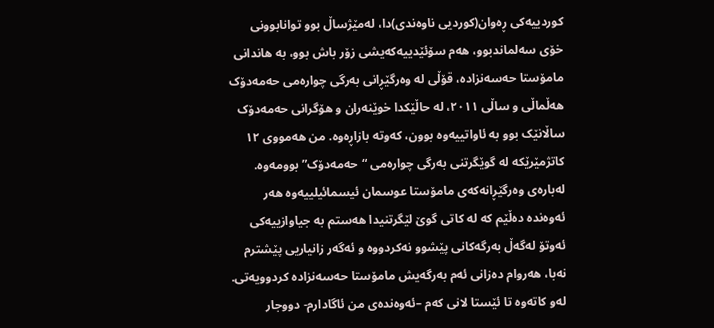کوردییەکی ڕەوان(کوردیی ناوەندی)دا، لەمێژساڵ بوو توانابوونی خۆی سەلماندبوو، هەم سۆئێدییەکەيشی زۆر باش بوو، بە هاندانی مامۆستا حەسەنزادە، قۆڵی لە وەرگێڕانی بەرگی چوارەمی حەمەدۆک هەڵماڵی و ساڵی ٢٠١١، لە حاڵێکدا خوێنەران و هۆگرانی حەمەدۆک ساڵانێک بوو بە ئاواتيیەوە بوون، کەوتە بازاڕەوە. من هەمووی ١٢ کاتژمێرێکە لە گوێگرتنی بەرگی چوارەمی “حەمەدۆک” بوومەوە. لەبارەی وەرگێڕانەکەی مامۆستا عوسمان ئیسمائیلییەوە هەر ئەوەندە دەڵێم کە لە کاتی گوێ لێگرتنیدا هەستم بە جیاوازییەکی ئەوتۆ لەگەڵ بەرگەکانی پێشوو نەکردووە و ئەگەر زانیاریی پێشترم نەبا، هەروام دەزانی ئەم بەرگەيش مامۆستا حەسەنزادە کردوویەتی.
لەو کاتەوە تا ئێستا لانی کەم –ئەوەندەی من ئاگادارم- دووجار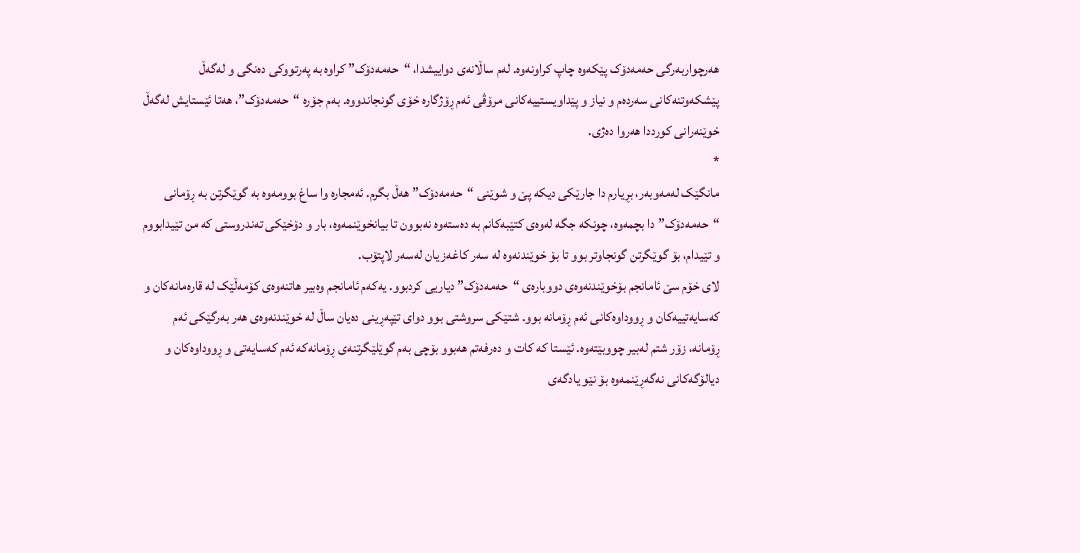هەرچواربەرگی حەمەدۆک پێکەوە چاپ کراونەوە. لەم ساڵانەی دواییشدا، “حەمەدۆک” کراوە بە پەرتووکی دەنگی و لەگەڵ پێشکەوتنەکانی سەردەم و نیاز و پێداویستییەکانی مرۆڤی ئەم ڕۆژگارە خۆی گونجاندووە. بەم جۆرە “حەمەدۆک”، هەتا ئێستايش لەگەڵ خوێنەرانی کورددا هەروا دەژی.
*
مانگێک لەمەوبەر، بڕیارم دا جارێکی دیکە پێ و شوێنی “حەمەدۆک” هەڵ بگرم. ئەمجارە وا ساغ بوومەوە بە گوێگرتن بە ڕۆمانی “حەمەدۆک”دا بچمەوە، چونکە جگە لەوەی کتێبەکانم بە دەستەوە نەبوون تا بیانخوێنمەوە، بار و دۆخێکی تەندروستی کە من تێیدابووم و تێیدام، بۆ گوێگرتن گونجاوتر بوو تا بۆ خوێندنەوە لە سەر کاغەز یان لەسەر لاپتۆب.
لای خۆم سێ ئامانجم بۆخوێندنەوەی دووبارەی “حەمەدۆک” دیاریی کردبوو. یەکەم ئامانجم وەبیر هاتنەوەی کۆمەڵێک لە قارەمانەکان و کەسایەتییەکان و ڕووداوەکانی ئەم ڕۆمانە بوو. شتێکی سروشتی بوو دوای تێپەڕینی دەیان ساڵ لە خوێندنەوەی هەر بەرگێکی ئەم ڕۆمانە، زۆر شتم لەبیر چووبێتەوە. ئێستا کە کات و دەرفەتم هەبوو بۆچی بەم گوێلێگرتنەی ڕۆمانەکە ئەم کەسایەتی و ڕووداوەکان و دیالۆگەکانی نەگەڕێنمەوە بۆ نێو یادگەی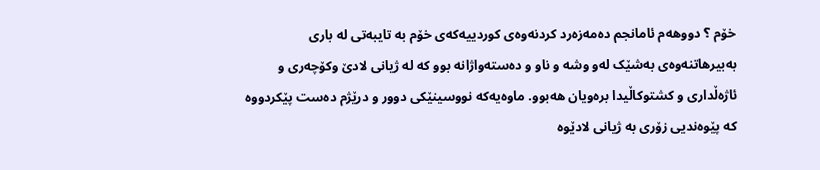خۆم ؟ دووهەم ئامانجم دەمەزەرد کردنەوەی کوردییەکەی خۆم بە تایبەتی لە باری بەبیرهاتنەوەی بەشێک لەو وشە و ناو و دەستەواژانە بوو کە لە ژیانی لادێ وکۆچەری و ئاژەڵداری و کشتوکاڵیدا برەویان هەبوو. ماوەیەکە نووسینێکی دوور و درێژم دەست پێکردووە کە پێوەندیی زۆری بە ژیانی لادێوە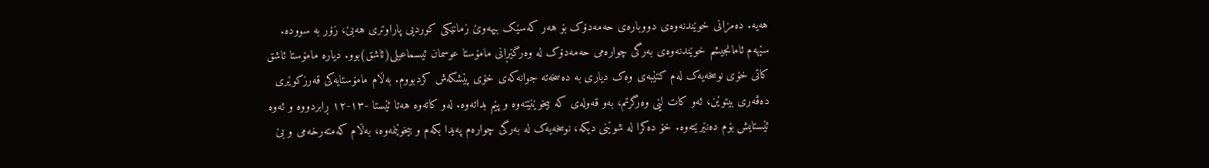هەیە. دەمزانی خوێندنەوەی دووبارەی حەمەدۆک بۆ هەر کەسێک بیهەوێ زمانێکی کوردیی پاراوتری هەبێ، زۆر بە سوودە. سێهەم ئامانجیشم خوێندنەوەی بەرگی چوارەمی حەمەدۆک لە وەرگێڕانی مامۆستا عوسمان ئیسماعیلی(ئاشق)بوو. دیارە مامۆستا ئاشق کاتی خۆی نوسخەیەک لەم کتێبەی وەک دیاری بە دەسخەتە جوانەکەی خۆی پێشکەش کردبووم. بەڵام مامۆستایەکی قەرزکوێری دەڤەری بیتوێن، ئەو کات لێی وەرگرتم، بەو قەولەی کە بیخوێنێتەوە و پێم بداتەوە. لەو کاتەوە هەتا ئێستا -١٣-١٢ ڕابردووە و ئەوە ئێستايش بۆم دەنێرێتەوە. خۆ دەکرا لە شوێنی دیکە، نوسخەیەک لە بەرگی چوارەم پەیدا بکەم و بیخوێنمەوە، بەڵام کەمتەرخەمی و بێ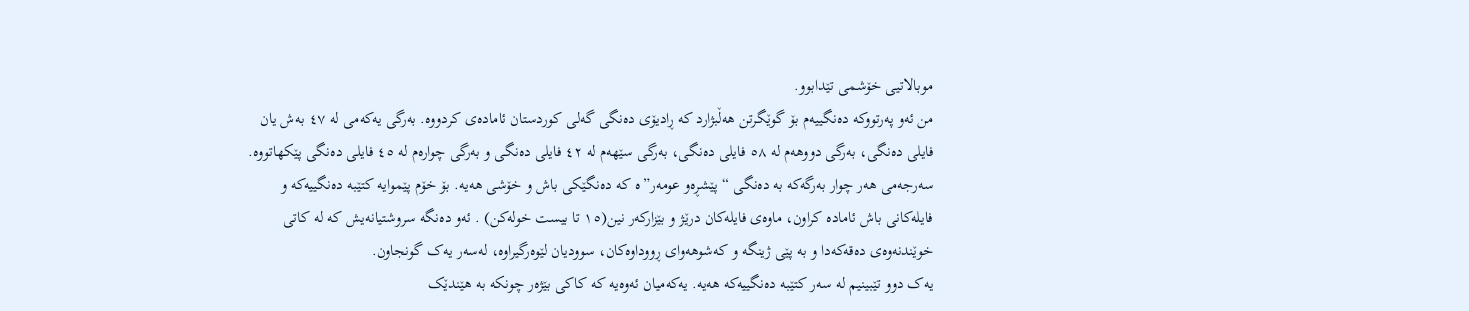موبالاتیی خۆشمی تێدابوو.
من ئەو پەرتووکە دەنگییەم بۆ گوێگرتن هەڵبژارد کە ڕادیۆی دەنگی گەلی کوردستان ئامادەی کردووە. بەرگی یەکەمی لە ٤٧ بەش یان فایلی دەنگی، بەرگی دووهەم لە ٥٨ فایلی دەنگی، بەرگی سێهەم لە ٤٢ فایلی دەنگی و بەرگی چوارەم لە ٤٥ فایلی دەنگی پێکهاتووە. سەرجەمی هەر چوار بەرگەکە بە دەنگی “پێشڕەو عومەر”ە کە دەنگێکی باش و خۆشی هەیە. بۆ خۆم پێموایە کتێبە دەنگییەکە و فایلەکانی باش ئامادە کراون، ماوەی فایلەکان درێژ و بێزارکەر نین(١٥ تا بیست خولەکن) . ئەو دەنگە سروشتیانەيش کە لە کاتی خوێندنەوەی دەقەکەدا و بە پێی ژینگە و کەشوهەوای ڕووداوەکان، سوودیان لێوەرگیراوە، لەسەر یەک گونجاون.
یەک دوو تێبینیم لە سەر کتێبە دەنگییەکە هەیە. یەکەمیان ئەوەیە کە کاکی بێژەر چونکە بە هێندێک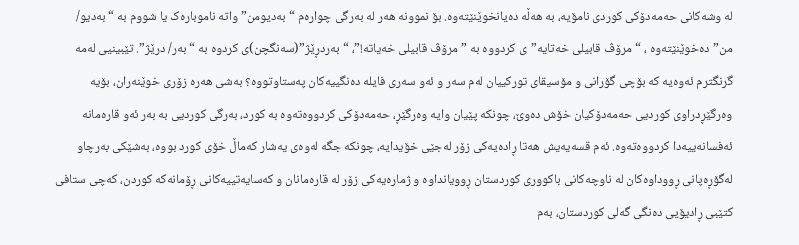لە وشەکانی حەمەدۆکی کوردی نامۆیە، بە هەڵە دەیانخوێنێتەوە. بۆ نموونە هەر لە بەرگی چوارەم “بەدیومن” واتە ناموبارەک یا شووم بە “بەدیو/ من”دەخوێنێتەوە ، “مرۆڤ قابیلی خەتایە”ی کردووە بە ” مرۆڤ قابیلی خەیاتە!”، “بەردڕێژ”(سەنگچن)ی کردوە بە “بەر/ درێژ”. تێبینیی لەمە گرنگترم ئەوەیە کە بۆچی گۆرانی و مۆسیقای تورکییان لەم سەر و ئەو سەری فایلە دەنگییەکان پەستاوتووە؟ بەشی هەرە زۆری خوێنەران، بۆیە وەرگێڕدراوی کوردیی حەمەدۆکیان خۆش دەوێ، چونکە پێیان وایە وەرگێڕ، حەمەدۆکی کردووەتەوە بە کورد، بەرگی کوردیی بە بەر ئەو قارەمانە ئەفسانەییەدا کردووەتەوە. ئەم قسەیەيش هەتا ڕادەیەکی زۆر لەجێی خۆیدایە، چونکە جگە لەوەی یەشار کەماڵ خۆی کورد بووە، بەشێکی بەرچاو لەگۆڕەپانی ڕووداوەکان لە ناوچەکانی باکووری کوردستان ڕوویانداوە و ژمارەیەکی زۆر لە قارەمانان و کەسایەتییەکانی ڕۆمانەکە کوردن، کەچی ستافی کتێبی ڕادیۆیی دەنگی گەلی کوردستان، بەم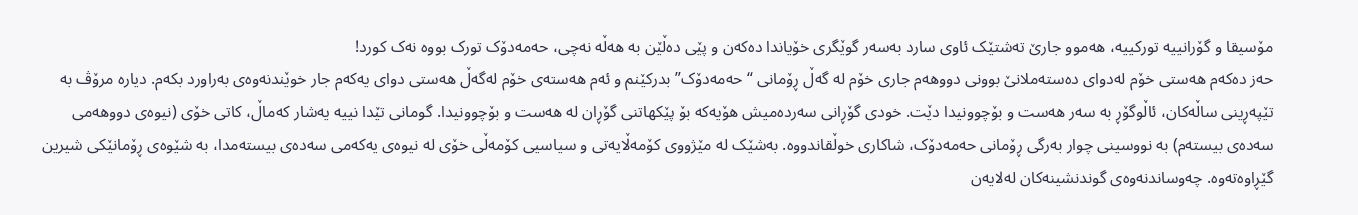مۆسیقا و گۆرانییە تورکییە، هەموو جارێ تەشتێک ئاوی سارد بەسەر گوێگری خۆیاندا دەکەن و پێی دەڵێن بە هەڵە نەچی، حەمەدۆک تورک بووە نەک کورد!
حەز دەکەم هەستی خۆم لەدوای دەستەملانێ بوونی دووهەم جاری خۆم لە گەڵ ڕۆمانی “حەمەدۆک” بدرکێنم و ئەم هەستەی خۆم لەگەڵ هەستی دوای یەکەم جار خوێندنەوەی بەراورد بکەم. دیارە مرۆڤ بە تێپەڕینی ساڵەکان، ئاڵوگۆڕ بە سەر هەست و بۆچوونیدا دێت. خودی گۆڕانی سەردەمیش هۆیەکە بۆ پێکهاتنی گۆڕان لە هەست و بۆچوونیدا. گومانی تێدا نییە یەشار کەماڵ، کاتی خۆی (نیوەی دووهەمی سەدەی بیستەم) بە نووسینی چوار بەرگی ڕۆمانی حەمەدۆک، شاکاری خوڵقاندووە. بەشێک لە مێژووی کۆمەڵایەتی و سیاسیی کۆمەڵی خۆی لە نیوەی یەکەمی سەدەی بیستەمدا، بە شێوەی ڕۆمانێکی شیرین گێڕاوەتەوە. چەوساندنەوەی گوندنشینەکان لەلایەن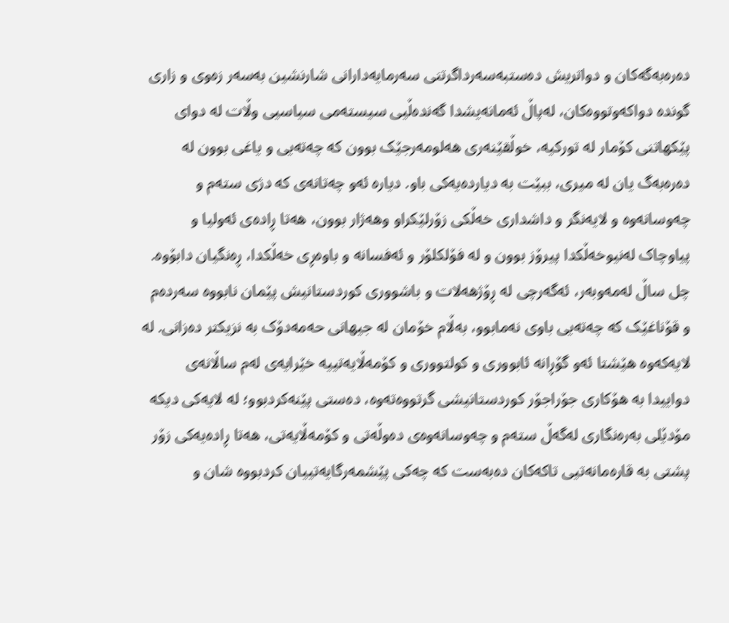دەرەبەگەکان و دواتریش دەستبەسەرداگرتنی سەرمایەدارانی شارنشین بەسەر زەوی و زاری گوندە دواکەوتووەکان، لەپاڵ ئەمانەيشدا گەندەڵیی سیستەمی سیاسیی وڵات لە دوای پێکهاتنی کۆمار لە تورکیە، خوڵقێنەری هەلومەرجێک بوون کە چەتەیی و یاغی بوون لە دەرەبەگ یان لە میری، ببێت بە دیاردەیەکی باو. دیارە ئەو چەتانەی کە دژی ستەم و چەوسانەوە و لایەنگر و داشداری خەڵکی زۆرلێکراو وهەژار بوون، هەتا ڕادەی ئەولیا و پیاوچاک لەنیوخەڵکدا پیرۆز بوون و لە فۆلکلۆر و ئەفسانە و باوەڕی خەڵکدا، ڕەنگیان دابۆوە.
چل ساڵ لەمەوبەر، ئەگەرچی لە ڕۆژهەلات و باشووری کوردستانیش پێمان نابووە سەردەم و قۆناغێک کە چەتەیی باوی نەمابوو، بەڵام خۆمان لە جیهانی حەمەدۆک بە نزیکتر دەزانی. لە لایەکەوە هێشتا ئەو گۆڕانە ئابووری و کولتووری و کۆمەڵایەتییە خێرایەی لەم ساڵانەی دواییدا بە هۆکاری جۆراجۆر کوردستانیشی گرتووەتەوە، دەستی پێنەکردبوو؛ لە لایەکی دیکە مۆدێلی بەرەنگاری لەگەڵ ستەم و چەوسانەوەی دەوڵەتی و کۆمەڵایەتی، هەتا ڕادەیەکی زۆر پشتی بە قارەمانەتیی تاکەکان دەبەست کە چەکی پێشمەرگایەتییان کردبووە شان و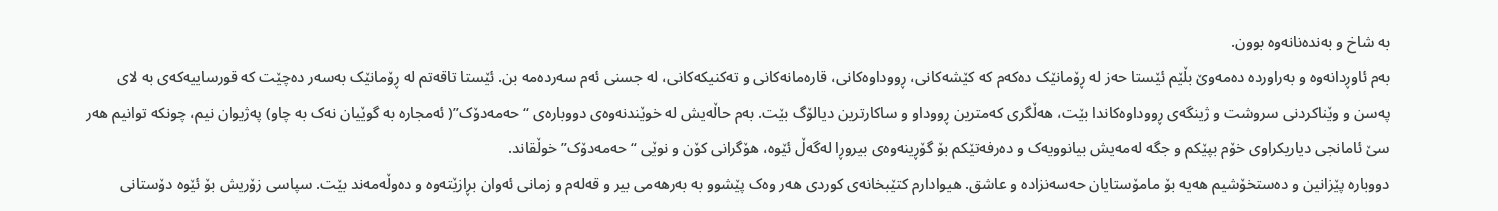بە شاخ و بەندەنانەوە بوون.
بەم ئاوڕدانەوە و بەراوردە دەمەوێ بڵێم ئێستا حەز لە ڕۆمانێک دەکەم کە کێشەکانی، ڕووداوەکانی، قارەمانەکانی و تەکنیکەکانی، لە جسنی ئەم سەردەمە بن. ئێستا تاقەتم لە ڕۆمانێک بەسەر دەچێت کە قورساییەکەی بە لای پەسن و وێناکردنی سروشت و ژینگەی ڕووداوەکاندا بێت، هەڵگری کەمترین ڕووداو و ساکارترین دیالۆگ بێت. بەم حاڵەيش لە خوێندنەوەی دووبارەی “حەمەدۆک”( ئەمجارە بە گوێیان نەک بە چاو) پەژیوان نیم، چونکە توانیم هەر سێ ئامانجی دیاریکراوی خۆم بپێکم و جگە لەمەيش بیانوویەک و دەرفەتێکم بۆ گۆڕینەوەی بیروڕا لەگەڵ ئێوە، هۆگرانی کۆن و نوێی “حەمەدۆک” خوڵقاند.
دووبارە پێزانین و دەستخۆشیم هەیە بۆ مامۆستایان حەسەنزادە و عاشق. هیوادارم کتێبخانەی کوردی هەر وەک پێشوو بە بەرهەمی بیر و قەلەم و زمانی ئەوان بڕازێتەوە و دەوڵەمەند بێت. سپاسی زۆریش بۆ ئێوە دۆستانی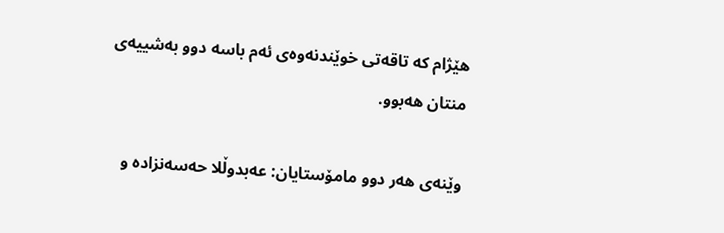هێژام کە تاقەتی خوێندنەوەی ئەم باسە دوو بەشییەی منتان هەبوو.

وێنەی هەر دوو مامۆستایان: عەبدوڵلا حەسەنزادە و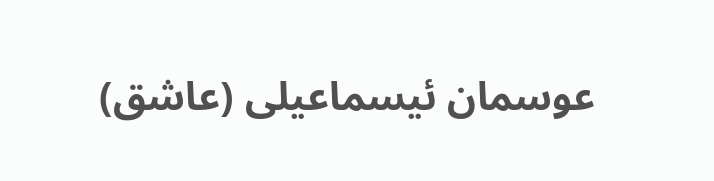عوسمان ئیسماعیلی (عاشق)